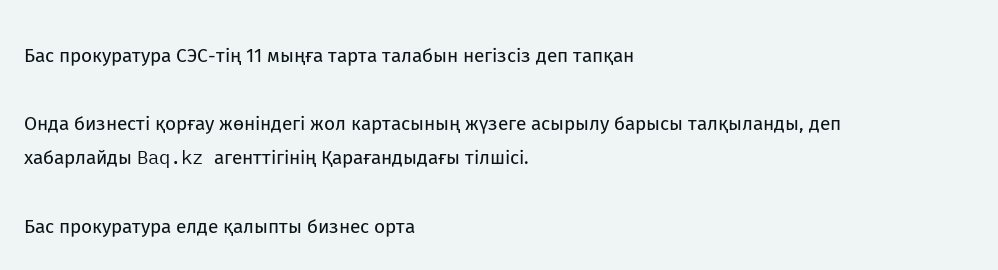Бас прокуратура СЭС-тің 11 мыңға тарта талабын негізсіз деп тапқан

Онда бизнесті қорғау жөніндегі жол картасының жүзеге асырылу барысы талқыланды, деп хабарлайды Baq.kz агенттігінің Қарағандыдағы тілшісі.

Бас прокуратура елде қалыпты бизнес орта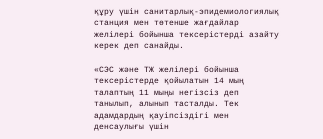құру үшін санитарлық-эпидемиологиялық станция мен төтенше жағдайлар желілері бойынша тексерістерді азайту керек деп санайды.

«СЭС және ТЖ желілері бойынша тексерістерде қойылатын 14 мың талаптың 11 мыңы негізсіз деп танылып, алынып тасталды. Тек адамдардың қауіпсіздігі мен денсаулығы үшін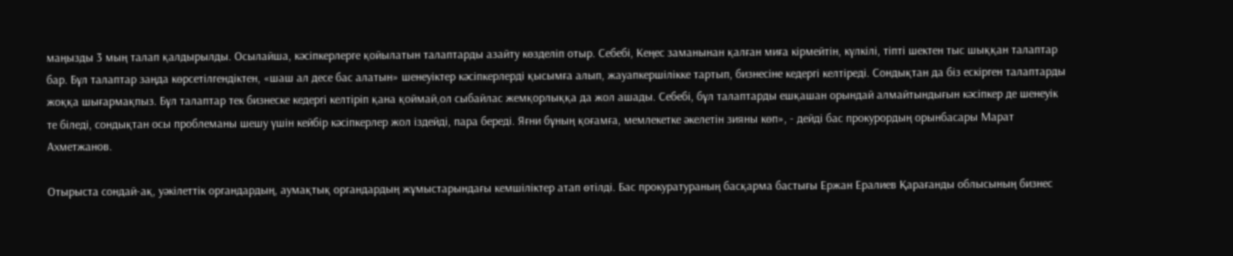маңызды 3 мың талап қалдырылды. Осылайша, кәсіпкерлерге қойылатын талаптарды азайту көзделіп отыр. Себебі, Кеңес заманынан қалған миға кірмейтін, күлкілі, тіпті шектен тыс шыққан талаптар бар. Бұл талаптар заңда көрсетілгендіктен, «шаш ал десе бас алатын» шенеуіктер кәсіпкерлерді қысымға алып, жауапкершілікке тартып, бизнесіне кедергі келтіреді. Сондықтан да біз ескірген талаптарды жоққа шығармақпыз. Бұл талаптар тек бизнеске кедергі келтіріп қана қоймай,ол сыбайлас жемқорлыққа да жол ашады. Себебі, бұл талаптарды ешқашан орындай алмайтындығын кәсіпкер де шенеуік те біледі, сондықтан осы проблеманы шешу үшін кейбір кәсіпкерлер жол іздейді, пара береді. Яғни бұның қоғамға, мемлекетке әкелетін зияны көп», - дейді бас прокурордың орынбасары Марат Ахметжанов.

Отырыста сондай-ақ, уәкілеттік органдардың, аумақтық органдардың жұмыстарындағы кемшіліктер атап өтілді. Бас прокуратураның басқарма бастығы Ержан Ералиев Қарағанды облысының бизнес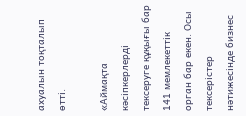ахуалын тоқталып өтті.

«Аймақта кәсіпкерлерді тексеруге құқығы бар 141 мемлекеттік орган бар екен. Осы тексерістер нәтижесінде бизнес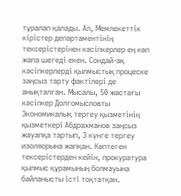тұралап қалады. Ал, Мемлекеттік кірістер департаментінің тексерістерінен кәсіпкерлер ең көп жапа шегеді екен. Сондай-ақ кәсіпкерлерді қылмыстық процеске заңсыз тарту фактілері де анықталған. Мысалы, 50 жастағы кәсіпкер Долгомысловты Экономикалық тергеу қызметінің қызметкері Абдрахманов заңсыз жауапқа тартып, 3 күнге тергеу изоляорына жапқан. Көптеген тексерістерден кейін, прокуратура қылмыс құрамының болмауына байланысты істі тоқтатқан.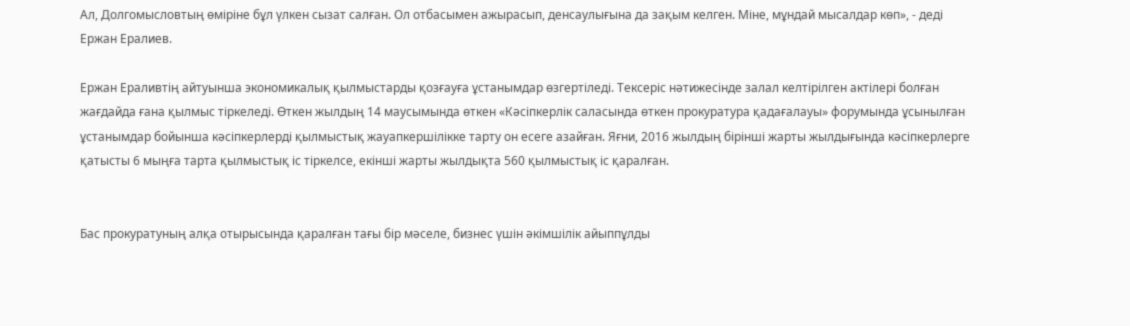Ал, Долгомысловтың өміріне бұл үлкен сызат салған. Ол отбасымен ажырасып, денсаулығына да зақым келген. Міне, мұндай мысалдар көп», - деді Ержан Ералиев.

Ержан Ераливтің айтуынша экономикалық қылмыстарды қозғауға ұстанымдар өзгертіледі. Тексеріс нәтижесінде залал келтірілген актілері болған жағдайда ғана қылмыс тіркеледі. Өткен жылдың 14 маусымында өткен «Кәсіпкерлік саласында өткен прокуратура қадағалауы» форумында ұсынылған ұстанымдар бойынша кәсіпкерлерді қылмыстық жауапкершілікке тарту он есеге азайған. Яғни, 2016 жылдың бірінші жарты жылдығында кәсіпкерлерге қатысты 6 мыңға тарта қылмыстық іс тіркелсе, екінші жарты жылдықта 560 қылмыстық іс қаралған.


Бас прокуратуның алқа отырысында қаралған тағы бір мәселе, бизнес үшін әкімшілік айыппұлды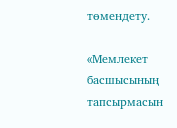төмендету.

«Мемлекет басшысының тапсырмасын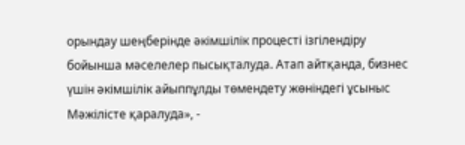орындау шеңберінде әкімшілік процесті ізгілендіру бойынша мәселелер пысықталуда. Атап айтқанда, бизнес үшін әкімшілік айыппұлды төмендету жөніндегі ұсыныс Мәжілісте қаралуда», -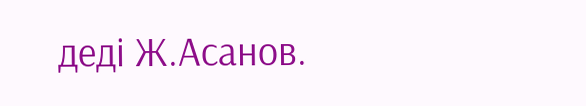деді Ж.Асанов.